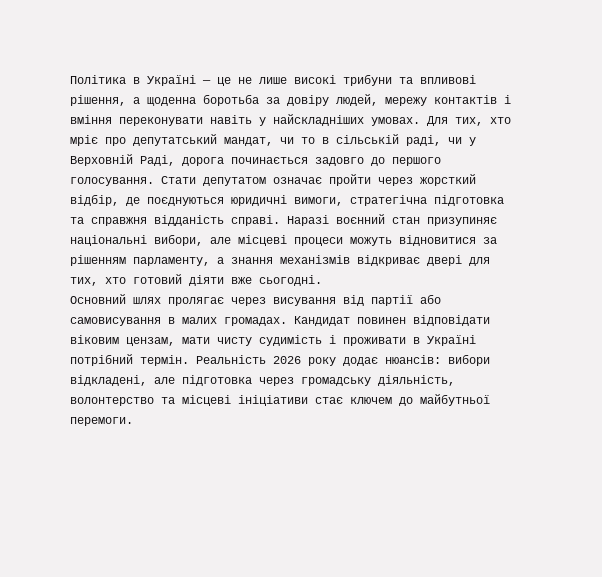Політика в Україні — це не лише високі трибуни та впливові рішення, а щоденна боротьба за довіру людей, мережу контактів і вміння переконувати навіть у найскладніших умовах. Для тих, хто мріє про депутатський мандат, чи то в сільській раді, чи у Верховній Раді, дорога починається задовго до першого голосування. Стати депутатом означає пройти через жорсткий відбір, де поєднуються юридичні вимоги, стратегічна підготовка та справжня відданість справі. Наразі воєнний стан призупиняє національні вибори, але місцеві процеси можуть відновитися за рішенням парламенту, а знання механізмів відкриває двері для тих, хто готовий діяти вже сьогодні.
Основний шлях пролягає через висування від партії або самовисування в малих громадах. Кандидат повинен відповідати віковим цензам, мати чисту судимість і проживати в Україні потрібний термін. Реальність 2026 року додає нюансів: вибори відкладені, але підготовка через громадську діяльність, волонтерство та місцеві ініціативи стає ключем до майбутньої перемоги.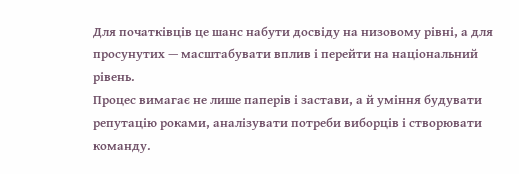Для початківців це шанс набути досвіду на низовому рівні, а для просунутих — масштабувати вплив і перейти на національний рівень.
Процес вимагає не лише паперів і застави, а й уміння будувати репутацію роками, аналізувати потреби виборців і створювати команду.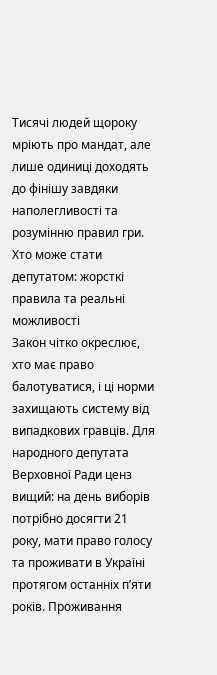Тисячі людей щороку мріють про мандат, але лише одиниці доходять до фінішу завдяки наполегливості та розумінню правил гри.
Хто може стати депутатом: жорсткі правила та реальні можливості
Закон чітко окреслює, хто має право балотуватися, і ці норми захищають систему від випадкових гравців. Для народного депутата Верховної Ради ценз вищий: на день виборів потрібно досягти 21 року, мати право голосу та проживати в Україні протягом останніх п’яти років. Проживання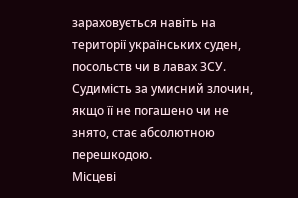зараховується навіть на території українських суден, посольств чи в лавах ЗСУ. Судимість за умисний злочин, якщо її не погашено чи не знято, стає абсолютною перешкодою.
Місцеві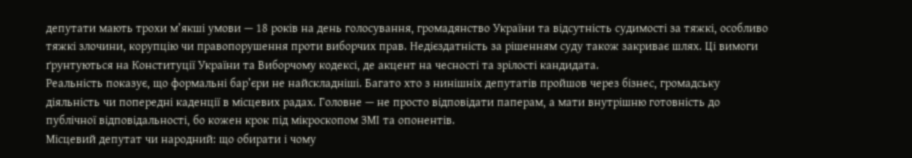депутати мають трохи м’якші умови — 18 років на день голосування, громадянство України та відсутність судимості за тяжкі, особливо тяжкі злочини, корупцію чи правопорушення проти виборчих прав. Недієздатність за рішенням суду також закриває шлях. Ці вимоги ґрунтуються на Конституції України та Виборчому кодексі, де акцент на чесності та зрілості кандидата.
Реальність показує, що формальні бар’єри не найскладніші. Багато хто з нинішніх депутатів пройшов через бізнес, громадську діяльність чи попередні каденції в місцевих радах. Головне — не просто відповідати паперам, а мати внутрішню готовність до публічної відповідальності, бо кожен крок під мікроскопом ЗМІ та опонентів.
Місцевий депутат чи народний: що обирати і чому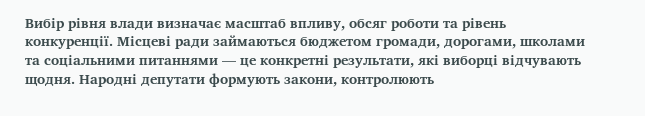Вибір рівня влади визначає масштаб впливу, обсяг роботи та рівень конкуренції. Місцеві ради займаються бюджетом громади, дорогами, школами та соціальними питаннями — це конкретні результати, які виборці відчувають щодня. Народні депутати формують закони, контролюють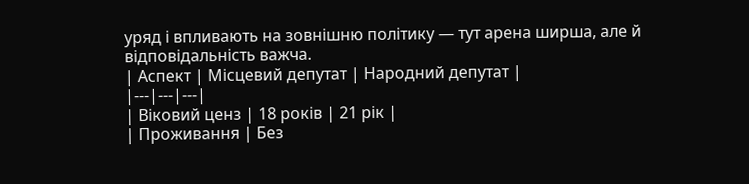уряд і впливають на зовнішню політику — тут арена ширша, але й відповідальність важча.
| Аспект | Місцевий депутат | Народний депутат |
|---|---|---|
| Віковий ценз | 18 років | 21 рік |
| Проживання | Без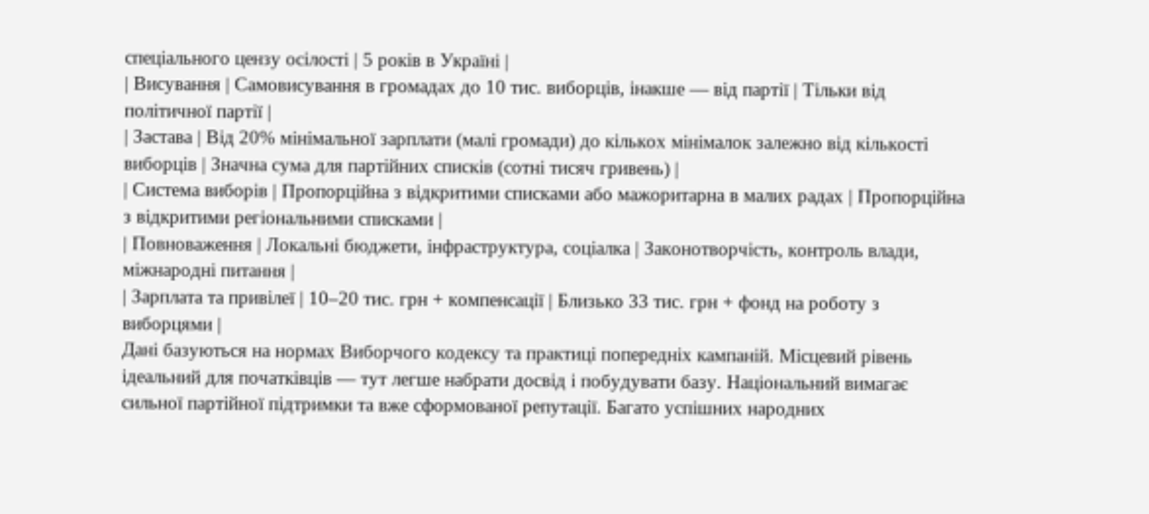спеціального цензу осілості | 5 років в Україні |
| Висування | Самовисування в громадах до 10 тис. виборців, інакше — від партії | Тільки від політичної партії |
| Застава | Від 20% мінімальної зарплати (малі громади) до кількох мінімалок залежно від кількості виборців | Значна сума для партійних списків (сотні тисяч гривень) |
| Система виборів | Пропорційна з відкритими списками або мажоритарна в малих радах | Пропорційна з відкритими регіональними списками |
| Повноваження | Локальні бюджети, інфраструктура, соціалка | Законотворчість, контроль влади, міжнародні питання |
| Зарплата та привілеї | 10–20 тис. грн + компенсації | Близько 33 тис. грн + фонд на роботу з виборцями |
Дані базуються на нормах Виборчого кодексу та практиці попередніх кампаній. Місцевий рівень ідеальний для початківців — тут легше набрати досвід і побудувати базу. Національний вимагає сильної партійної підтримки та вже сформованої репутації. Багато успішних народних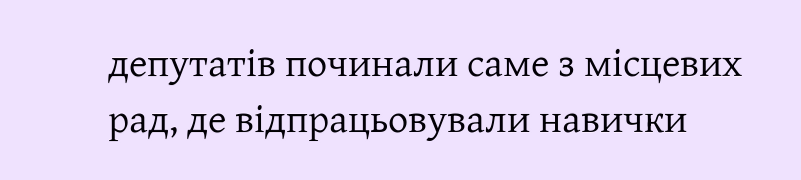депутатів починали саме з місцевих рад, де відпрацьовували навички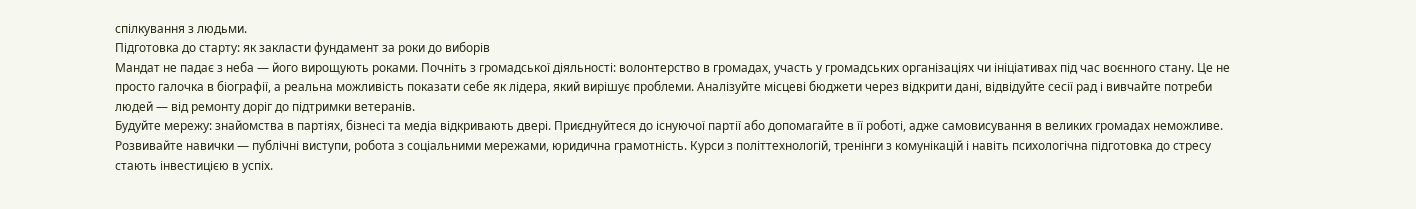спілкування з людьми.
Підготовка до старту: як закласти фундамент за роки до виборів
Мандат не падає з неба — його вирощують роками. Почніть з громадської діяльності: волонтерство в громадах, участь у громадських організаціях чи ініціативах під час воєнного стану. Це не просто галочка в біографії, а реальна можливість показати себе як лідера, який вирішує проблеми. Аналізуйте місцеві бюджети через відкрити дані, відвідуйте сесії рад і вивчайте потреби людей — від ремонту доріг до підтримки ветеранів.
Будуйте мережу: знайомства в партіях, бізнесі та медіа відкривають двері. Приєднуйтеся до існуючої партії або допомагайте в її роботі, адже самовисування в великих громадах неможливе. Розвивайте навички — публічні виступи, робота з соціальними мережами, юридична грамотність. Курси з політтехнологій, тренінги з комунікацій і навіть психологічна підготовка до стресу стають інвестицією в успіх.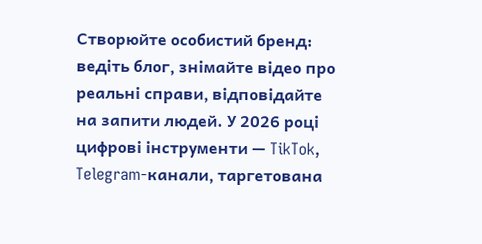Створюйте особистий бренд: ведіть блог, знімайте відео про реальні справи, відповідайте на запити людей. У 2026 році цифрові інструменти — TikTok, Telegram-канали, таргетована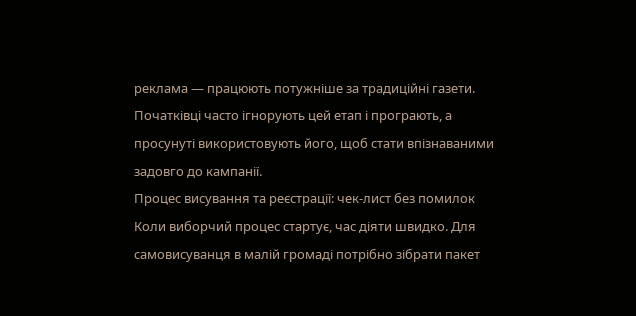реклама — працюють потужніше за традиційні газети. Початківці часто ігнорують цей етап і програють, а просунуті використовують його, щоб стати впізнаваними задовго до кампанії.
Процес висування та реєстрації: чек-лист без помилок
Коли виборчий процес стартує, час діяти швидко. Для самовисуванця в малій громаді потрібно зібрати пакет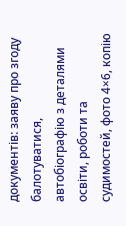документів: заяву про згоду балотуватися, автобіографію з деталями освіти, роботи та судимостей, фото 4×6, копію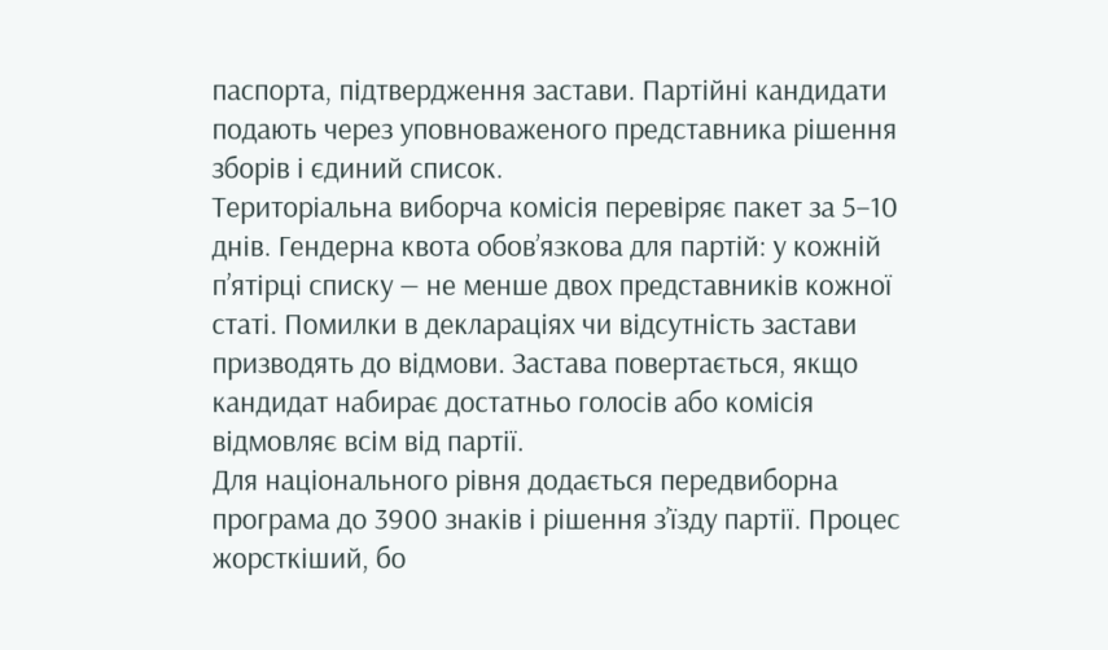паспорта, підтвердження застави. Партійні кандидати подають через уповноваженого представника рішення зборів і єдиний список.
Територіальна виборча комісія перевіряє пакет за 5–10 днів. Гендерна квота обов’язкова для партій: у кожній п’ятірці списку — не менше двох представників кожної статі. Помилки в деклараціях чи відсутність застави призводять до відмови. Застава повертається, якщо кандидат набирає достатньо голосів або комісія відмовляє всім від партії.
Для національного рівня додається передвиборна програма до 3900 знаків і рішення з’їзду партії. Процес жорсткіший, бо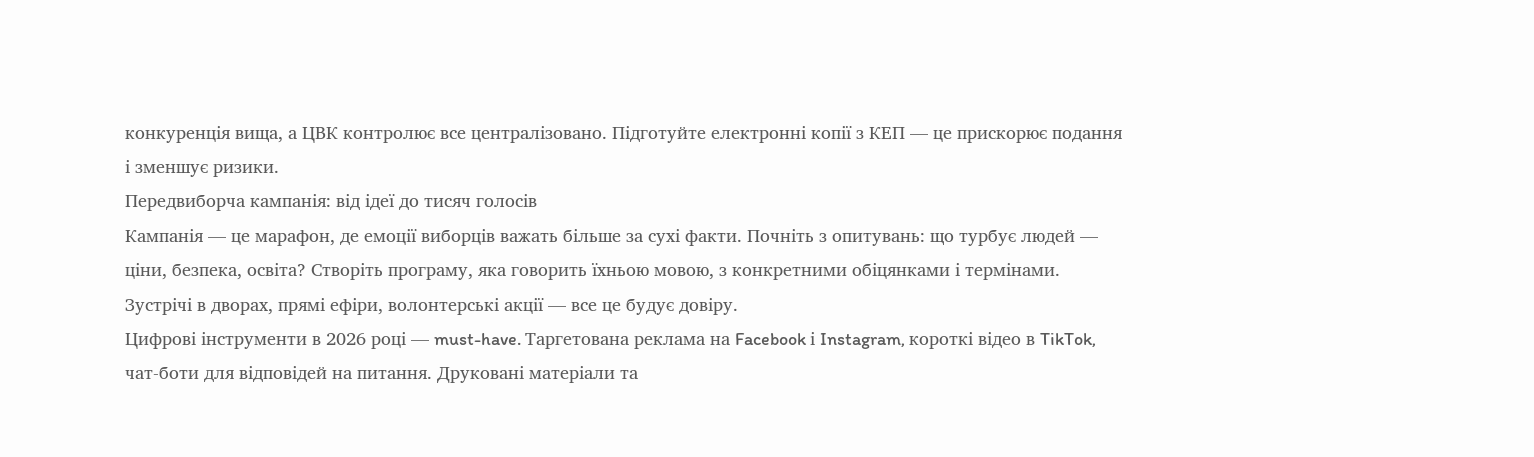конкуренція вища, а ЦВК контролює все централізовано. Підготуйте електронні копії з КЕП — це прискорює подання і зменшує ризики.
Передвиборча кампанія: від ідеї до тисяч голосів
Кампанія — це марафон, де емоції виборців важать більше за сухі факти. Почніть з опитувань: що турбує людей — ціни, безпека, освіта? Створіть програму, яка говорить їхньою мовою, з конкретними обіцянками і термінами. Зустрічі в дворах, прямі ефіри, волонтерські акції — все це будує довіру.
Цифрові інструменти в 2026 році — must-have. Таргетована реклама на Facebook і Instagram, короткі відео в TikTok, чат-боти для відповідей на питання. Друковані матеріали та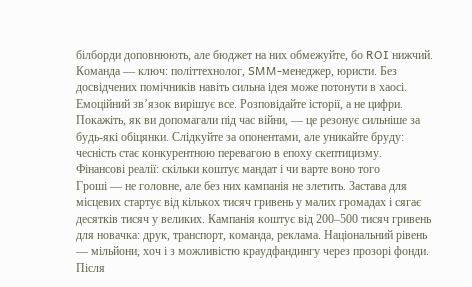білборди доповнюють, але бюджет на них обмежуйте, бо ROI нижчий. Команда — ключ: політтехнолог, SMM-менеджер, юристи. Без досвідчених помічників навіть сильна ідея може потонути в хаосі.
Емоційний зв’язок вирішує все. Розповідайте історії, а не цифри. Покажіть, як ви допомагали під час війни, — це резонує сильніше за будь-які обіцянки. Слідкуйте за опонентами, але уникайте бруду: чесність стає конкурентною перевагою в епоху скептицизму.
Фінансові реалії: скільки коштує мандат і чи варте воно того
Гроші — не головне, але без них кампанія не злетить. Застава для місцевих стартує від кількох тисяч гривень у малих громадах і сягає десятків тисяч у великих. Кампанія коштує від 200–500 тисяч гривень для новачка: друк, транспорт, команда, реклама. Національний рівень — мільйони, хоч і з можливістю краудфандингу через прозорі фонди.
Після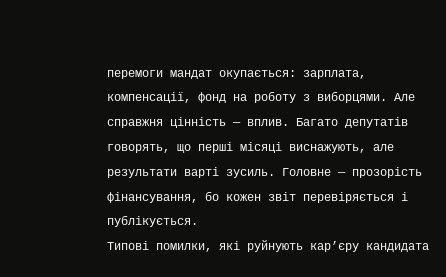перемоги мандат окупається: зарплата, компенсації, фонд на роботу з виборцями. Але справжня цінність — вплив. Багато депутатів говорять, що перші місяці виснажують, але результати варті зусиль. Головне — прозорість фінансування, бо кожен звіт перевіряється і публікується.
Типові помилки, які руйнують кар’єру кандидата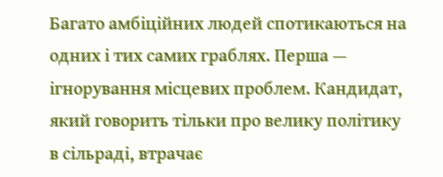Багато амбіційних людей спотикаються на одних і тих самих граблях. Перша — ігнорування місцевих проблем. Кандидат, який говорить тільки про велику політику в сільраді, втрачає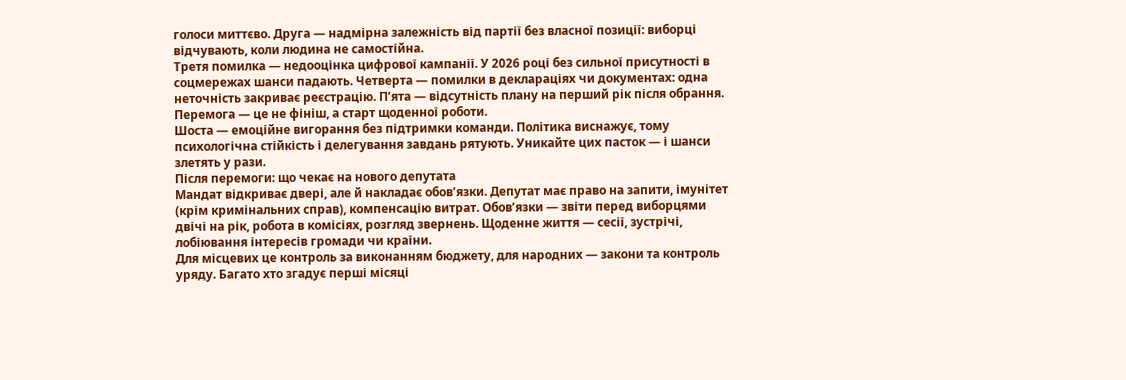голоси миттєво. Друга — надмірна залежність від партії без власної позиції: виборці відчувають, коли людина не самостійна.
Третя помилка — недооцінка цифрової кампанії. У 2026 році без сильної присутності в соцмережах шанси падають. Четверта — помилки в деклараціях чи документах: одна неточність закриває реєстрацію. П’ята — відсутність плану на перший рік після обрання. Перемога — це не фініш, а старт щоденної роботи.
Шоста — емоційне вигорання без підтримки команди. Політика виснажує, тому психологічна стійкість і делегування завдань рятують. Уникайте цих пасток — і шанси злетять у рази.
Після перемоги: що чекає на нового депутата
Мандат відкриває двері, але й накладає обов’язки. Депутат має право на запити, імунітет (крім кримінальних справ), компенсацію витрат. Обов’язки — звіти перед виборцями двічі на рік, робота в комісіях, розгляд звернень. Щоденне життя — сесії, зустрічі, лобіювання інтересів громади чи країни.
Для місцевих це контроль за виконанням бюджету, для народних — закони та контроль уряду. Багато хто згадує перші місяці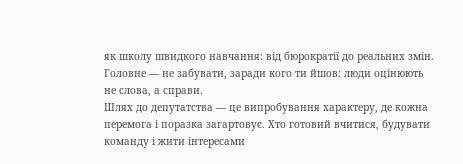як школу швидкого навчання: від бюрократії до реальних змін. Головне — не забувати, заради кого ти йшов: люди оцінюють не слова, а справи.
Шлях до депутатства — це випробування характеру, де кожна перемога і поразка загартовує. Хто готовий вчитися, будувати команду і жити інтересами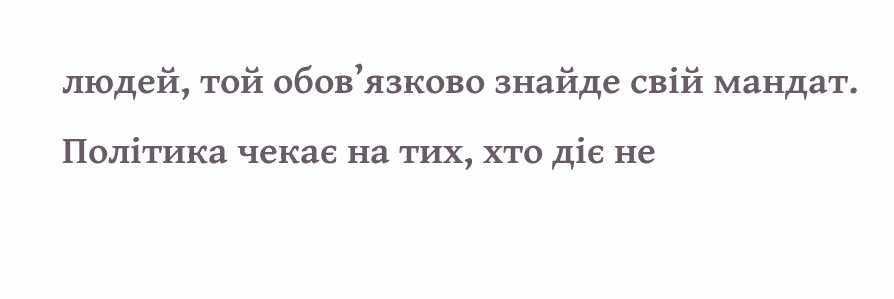людей, той обов’язково знайде свій мандат. Політика чекає на тих, хто діє не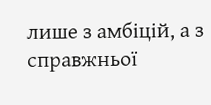лише з амбіцій, а з справжньої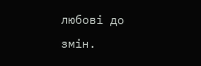любові до змін.